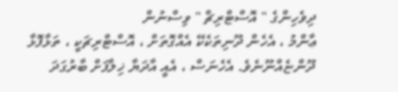ދިވެހިންގެ " އޮސްޓްރިޗް " ވިސްނުން
ޢާންމު ، އެހެން ދޫނިތަކެކޭ އެއްގޮތަށް ، އޮސްޓްރިޗަކީ ، ތަޅާފޮޅާ ދޫންޏެއްނޫނެވެ. އެހެނަސް ، އެއީ އާދަޔާ ޚިލާފަށް ބާރުގަދަ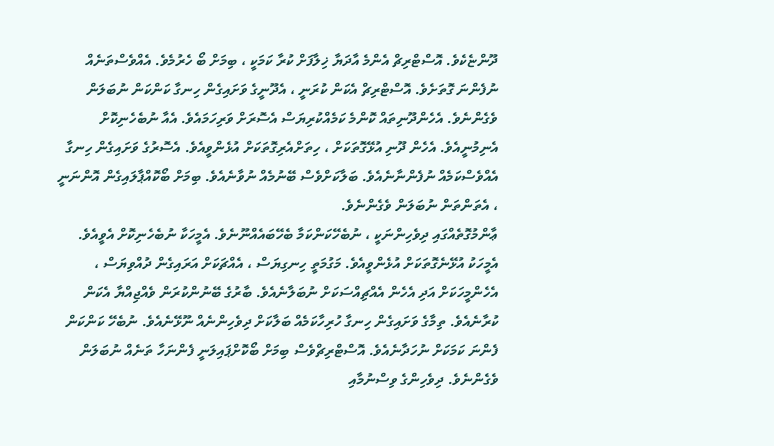ދޫންޏެކެވެ. އޮސްޓްރިޗް އެންމެ އާދަޔާ ޚިލާފަށް ކުރާ ކަމަކީ ، ބިމަށް ބޯ ހެރުމެވެ. އެއްވެސްތަނެއް ނުފެންނަ ގޮތަށެވެ. އޮސްޓްރިޗް އެކަން ކުރަނީ ، އެދޫނީގެ ވަށައިގެން ހިނގާ ކަންކަން ނުބަލަން ވެގެންނެވެ. އެހެންދޫނިތައް ކޮންމެ ކަމެއްކުރިޔަސް އެސޮރަށް ވަރިހަމައެވެ. އެއާ ނުބެހެނިކޮށް އެނިމުނީއެވެ. އެހެން ދޫނި އުޅޭގޮތަކަށް ، ހިތަށްއެރިގޮތަކަށް އުޅެންވީއެވެ. އެސޮރުގެ ވަށައިގެން ހިނގާ އެއްވެސްކަމެއް ނުފެންނާނެއެވެ. ބަލާކަށްވެސް ބޭނުމެއް ނުވާނެއެވެ. ބިމަށް ބޯކޮއްޕާލައިގެން އޮންނަނީ ، އެތަންތަން ނުބަލަން ވެގެންނެވެ.
ޢާންމުގޮތެއްގައި ދިވެހިންނަކީ ، ނުބެހޭކަންކަމާ ބެހޭބައެއްނޫނެވެ. އެމީހަކާ ނުބެހެނިކޮށް އެވީއެވެ. އެމީހަކު އުޅޭނެގޮތަކަށް އުޅެންވީއެވެ. މަގުމަތީ ހިނގިޔަސް ، އެއްޗަކަށް އަރައިގެން ދުއްވިޔަސް ، އެހެންމީހަކަށް އަދި އެހެން އެއްޗިއްސަކަށް ނުބަލާނެއެވެ. ބާރުގެ ބޭނުންކުރަން ވެއްޖިއްޔާ އެކަން ކުރާނެއެވެ. ތިމާގެ ވަށައިގެން ހިނގާ ހުރިހާކަމެއް ބަލާކަށް ދިވެހިންނެއް ނޫޅޭނެއެވެ. ނުބެހޭ ކަންކަން ފެންނަ ކަމަކަށް ނުހަދާނެއެވެ. އޮސްޓްރިޗްވެސް ބިމަށް ބޯކޮށްޕައިލަނީ ފެންނަހާ ތަނެއް ނުބަލަން ވެގެންނެވެ. ދިވެހިންގެ ވިސްނުމާއި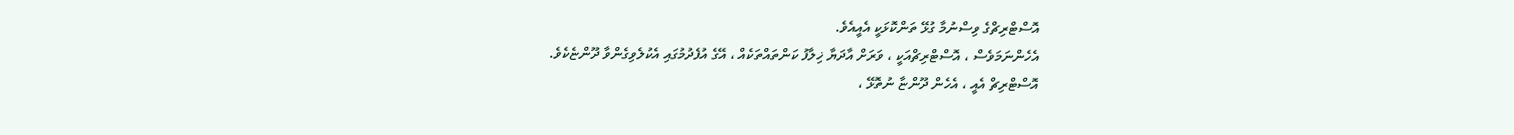އޮސްޓްރިޗްގެ ވިސްނުމާ ގުޅޭ ތަންކޮޅަކީ އެއީއެވެ.
އެހެންނަމަވެސް ، އޮސްޓްރިޗްއަކީ ، ވަރަށް އާދަޔާ ޚިލާފު ކަންތައްތަކެއް ، އޭގެ އުފެދުމުގައި އެކުލެވިގެންވާ ދޫންޏެކެވެ.
އޮސްޓްރިޗް އެއީ ، އެހެން ދޫންޏާ ނުތޮޅޭ ،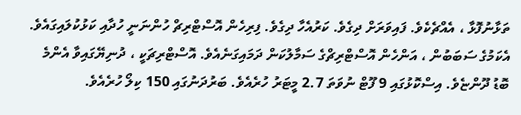ތަޅާނުފޮޅާ ، އެއްޗެކެވެ. ފައިވަރަށް ދިގެވެ. ކަރުއެހާ ދިގެވެ. ފިރިހެން އޮސްޓްރިޗް ހުންނަނީ ހުދާއި ކަޅުކުލައިގައެވެ. އެކަމުގެ ސަބަބުން ، އަންހެން އޮސްޓްރިޗްގެ ސަމާލުކަން ދަމައިގަނެއެވެ. އޮސްޓްރިޗަކީ ، ދުނިޔޭގައިވާ އެންމެ ބޮޑު ދޫންޏެވެ. އިސްކޮޅުގައި 9 ފޫޓް ނުވަތަ 2.7 މީޓަރު ހުރެއެވެ. ބަރުދަނުގައި 150 ކިލޯ ހުރެއެވެ.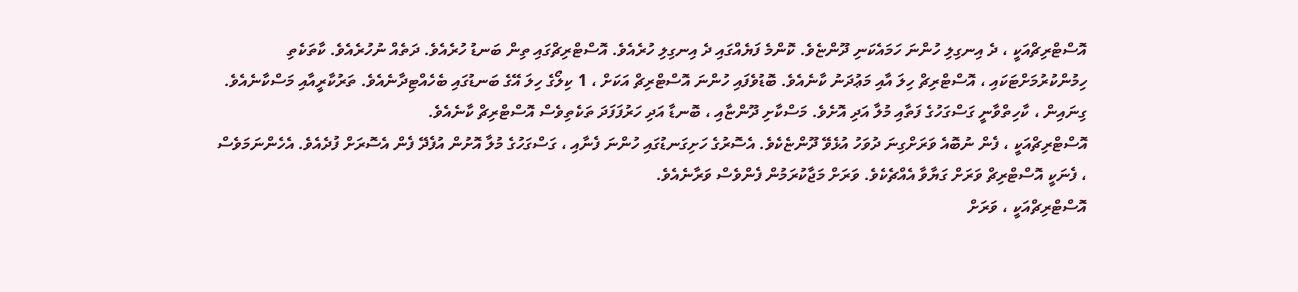އޮސްޓްރިޗްއަކީ ، ދެ އިނގިލި ހުންނަ ހަމައެކަނި ދޫންޏެވެ. ކޮންމެ ފަޔެއްގައި ދެ އިނގިލި ހުރެއެވެ. އޮސްޓްރިޗްގައި ތިން ބަނޑު ހުރެއެވެ. ދަތެއް ނުހުރެއެވެ. ކާތަކެތި ހިމުންކުރުމަށްޓަކައި ، އޮސްޓްރިޗް ހިލަ އާއި މަޢުދަނު ކާނެއެވެ. ބޮޑުވެފައި ހުންނަ އޮސްޓްރިޗް އަކަށް ، 1 ކިލޯގެ ހިލަ އޭގެ ބަނޑުގައި ބެހެއްޓިދާނެއެވެ. ތަރުކާރީއާއި މަސްކާނެއެވެ. ގިނައިން ، ކާހިތްވާނީ ގަސްގަހުގެ ފަތާއި މުލާ އަދި އޮށެވެ. މަސްކާށި ދޫންޏާއި ، ބޮނޑާ އަދި ހަރުފަފަދަ ތަކެތިވެސް އޮސްޓްރިޗް ކާނެއެވެ.
އޮސްޓްރިޗްއަކީ ، ފެން ނުބޮއެ ވަރަށްގިނަ ދުވަހު އުޅެވޭ ދޫންޏެކެވެ. އެސޮރުގެ ހަށިގަނޑުގައި ހުންނަ ފެނާއި ، ގަސްގަހުގެ މުލާ އޮށުން އުފެދޭ ފެން އެސޮރަށް ފުދެއެވެ. އެހެންނަމަވެސް ، ފެނަކީ އޮސްޓްރިޗް ވަރަށް ގަޔާވާ އެއްޗެކެވެ. ވަރަށް މަޖާކުރަމުން ފެންވެސް ވަރާނެއެވެ.
އޮސްޓްރިޗްއަކީ ، ވަރަށް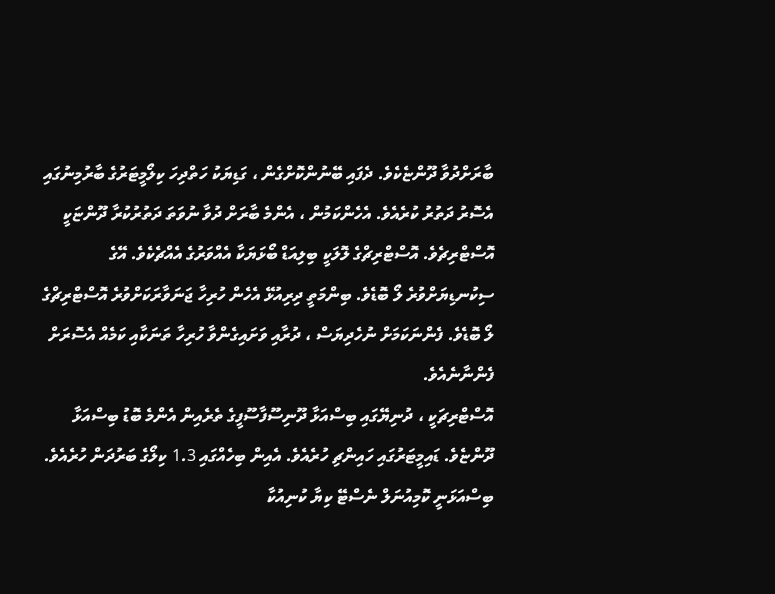ބާރަށްދުވާ ދޫންޏެކެވެ. ދެފައި ބޭނުންކޮށްގެން ، ގަޑިޔަކު ހަތްދިހަ ކިލޯމީޓަރުގެ ބާރުމިނުގައި އެސޮރު ދަތުރު ކުރެއެވެ. އެހެންކަމުން ، އެންމެ ބާރަށް ދުވާ ނުވަތަ ދަތުރުކުރާ ދޫންޏަކީ އޮސްޓްރިޗެވެ. އޮސްޓްރިޗްގެ ލޮލަކީ ބިލިއަޑް ބޯޅަޔަކާ އެއްވަރުގެ އެއްޗެކެވެ. އޭގެ ސިކުނޑިޔަށްވުރެ ލޯ ބޮޑެވެ. ބިންމަތީ ދިރިއުޅޭ އެހެން ހުރިހާ ޖަނަވާރަކަށްވުރެ އޮސްޓްރިޗްގެ ލޯ ބޮޑެވެ. ފެންނަކަމަށް ނުހެދިޔަސް ، ދުރާއި ވަށައިގެންވާ ހުރިހާ ތަނަކާއި ކަމެއް އެސޮރަށް ފެންނާނެއެވެ.
އޮސްޓްރިޗަކީ ، ދުނިޔޭގައި ބިސްއަޅާ ދޫނިސޫފާސޫފީގެ ތެރެއިން އެންމެ ބޮޑު ބިސްއަޅާ ދޫންޏެވެ. ޑައިމީޓަރުގައި ހައިންޗި ހުރެއެވެ. އެއިން ބިހެއްގައި 1.3 ކިލޯގެ ބަރުދަން ހުރެއެވެ. ބިސްއަޅަނީ ކޮމިއުނަލް ނެސްޓޭ ކިޔާ ކުނިއުކާ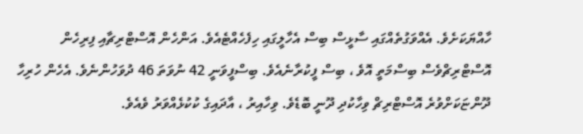ހާއްޔަކަށެވެ. އެއްވަގުތެއްގައި ސާޅީސް ބިސް އެހާލީގައި ހިފެހެއްޓެއެވެ. އަންހެން އޮސްޓްރިޗާއި ފިރިހެން އޮސްޓްރިޗްވެސް ބިސްމަތީ އޮވެ ، ބިސް ފީކުރާނެއެވެ. ބިސްފީވަނީ 42 ނުވަތަ 46 ދުވަހުންނެވެ. އެހެން ހުރިހާ ދޫންޏަކަށްވުރެ އޮސްޓްރިޗް ވިހާކުދި ދޫނީ ބޮޑެވެ. ވިހާއިރު ، އާދައިގެ ކުކުޅެއްވަރު ވެއެވެ.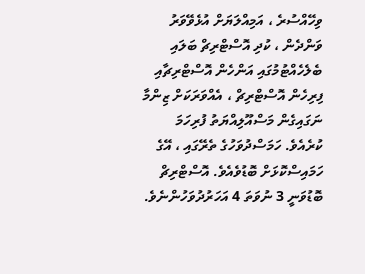ވިހޭއްސުރެ ، އަމިއްލަޔަށް އުޅެވޭވަރު ވަންދެން ، ކުދި އޮސްޓްރިޗް ބަލައި ބެލެހެއްޓުމުގައި އަންހެން އޮސްޓްރިޗާއި ފިރިހެން އޮސްޓްރިޗް ، އެއްވަރަކަށް ޒިންމާ ނަގައިގެން މަސްއޫލިއްޔަތު ފުރިހަމަ ކުރެއެވެ. ހަމަސްދުވަހުގެ ތެރޭގައި ، އޭގެ ހަމައިސްކޮޅަށް ބޮޑުވެއެވެ. އޮސްޓްރިޗް ބޮޑުވަނީ 3 ނުވަތަ 4 އަހަރުދުވަހުންނެވެ.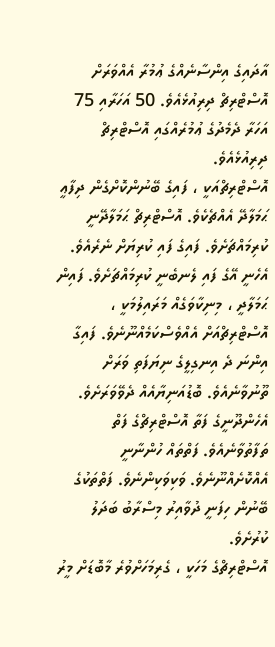އާދައިގެ އިންސާނެއްގެ ޢުމުރާ އެއްވަރަށް އޮސްޓްރިޗް ދިރިއުޅެއެވެ. 50 އަހަރާއި 75 އަހަރާ ދެމެދުގެ ޢުމުރެއްގައި އޮސްޓްރިޗް ދިރިއުޅެއެވެ.
އޮސްޓްރިޗްއަކީ ، ފައިގެ ބޭނުންކޮށްގެން ދިފާޢީ ޙަމަލާދޭ އެއްޗެކެވެ. އޮސްޓްރިޗް ޙަމަލާދޭނީ ކުރިމައްޗަށެވެ. ފައިގެ ފައި ކުރިޔަށް ނެރެއެވެ. އެހެނީ އޭގެ ފައި ލެނބެނީ ކުރިމައްޗަށެވެ. ފައިން ޙަމަލާދީ ، މިނިކާވަގެއް މަރައިލުމަކީ ، އޮސްޓްރިޗްއަށް އެއްވެސްކަމެއްނޫނެވެ. ފައިގާ އިންނަ ދެ އިނގިލީގެ ނިޔަފަތި ވަރަށް ތޫނުވާނެއެވެ. ބޮޑުއަނިޔާއެއް ދެވޭވަރަށެވެ. އެހެންދޫނީގެ ފަތާ އޮސްޓްރިޗްގެ ފަތް ތަފާތުވާނެއެވެ. ފަތްތައް ހުންނާނީ އެއްކޮށެއްނޫނެވެ. ވަކިވަކިންނެވެ. ފަތްތަކުގެ ބޭނުން ހިފަނީ ދުވާއިރު މިސްރާބު ބަދަލު ކުރުށެވެ.
އޮސްޓްރިޗްގެ މަހަކީ ، ގެރިމަހަށްވުރެ މާބޮޑަށް މީރު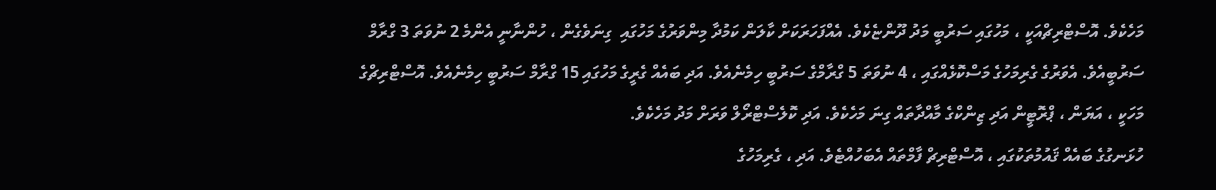މަހެކެވެ. އޮސްޓްރިޗްއަކީ ، މަހުގައި ސަރުބީ މަދު ދޫންޏެކެވެ. އެއްފަހަރަކަށް ކާލަން ކަމުދާ މިންވަރުގެ މަހުގައި  ގިނަވެގެން ، ހުންނާނީ އެންމެ 2 ނުވަތަ 3 ގްރާމް ސަރުބީއެވެ. އެވަރުގެ ގެރިމަހުގެ މަސްކޮޅެއްގައި ، 4 ނުވަތަ 5 ގްރާމްގެ ސަރުބީ ހިމެނެއެވެ. އަދި ބައެއް ގެރީގެ މަހުގައި 15 ގްރާމް ސަރުބީ ހިމެނެއެވެ. އޮސްޓްރިޗްގެ މަހަކީ ، އަޔަން ، ޕްރޮޓީން އަދި ޒިންކްގެ މާއްދާތައް ގިނަ މަހެކެވެ. އަދި ކޮލެސްޓްރޯލް ވަރަށް މަދު މަހެކެވެ.
ހުޅަނގުގެ ބައެއް ޤައުމުތަކުގައި ، އޮސްޓްރިޗް ފާމްތައް އެބަހުއްޓެވެ. އަދި ، ގެރިމަހުގެ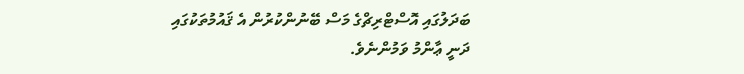ބަދަލުގައި އޮސްޓްރިޗްގެ މަސް ބޭނުންކުރުން އެ ޤައުމުތަކުގައި ދަނީ ޢާންމު ވަމުންނެވެ.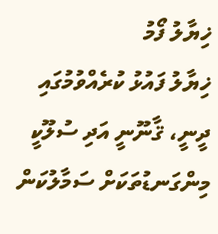ޚިޔާލު ފޯމު
ޚިޔާލު ފައުޅު ކުރެއްވުމުގައި ދީނީ، ޤާނޫނީ އަދި ސުލޫކީ މިންގަނޑުތަކަށް ސަމާލުކަން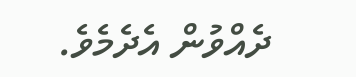ދެއްވުން އެދެމެވެ.